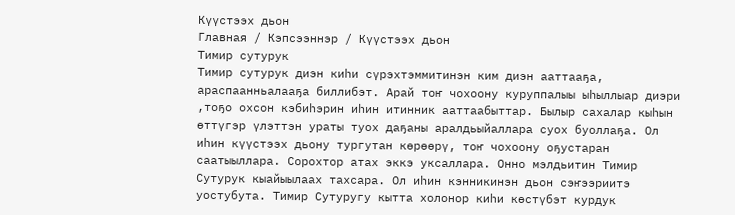Күүстээх дьон
Главная / Кэпсээннэр / Күүстээх дьон
Тимир сутурук
Тимир сутурук диэн киһи сүрэхтэммитинэн ким диэн ааттааҕа, араспаанньалааҕа биллибэт. Арай тоҥ чохоону куруппалыы ыһыллыар диэри ,тоҕо охсон кэбиһэрин иһин итинник ааттаабыттар. Былыр сахалар кыһын өттүгэр үлэттэн ураты туох даҕаны аралдьыйаллара суох буоллаҕа. Ол иһин күүстээх дьону тургутан көрөөрү, тоҥ чохоону оҕустаран саатыыллара. Сорохтор атах эккэ уксаллара. Онно мэлдьитин Тимир Сутурук кыайыылаах тахсара. Ол иһин кэнникинэн дьон сэҥээриитэ уостубута. Тимир Сутуругу кытта холонор киһи көстүбэт курдук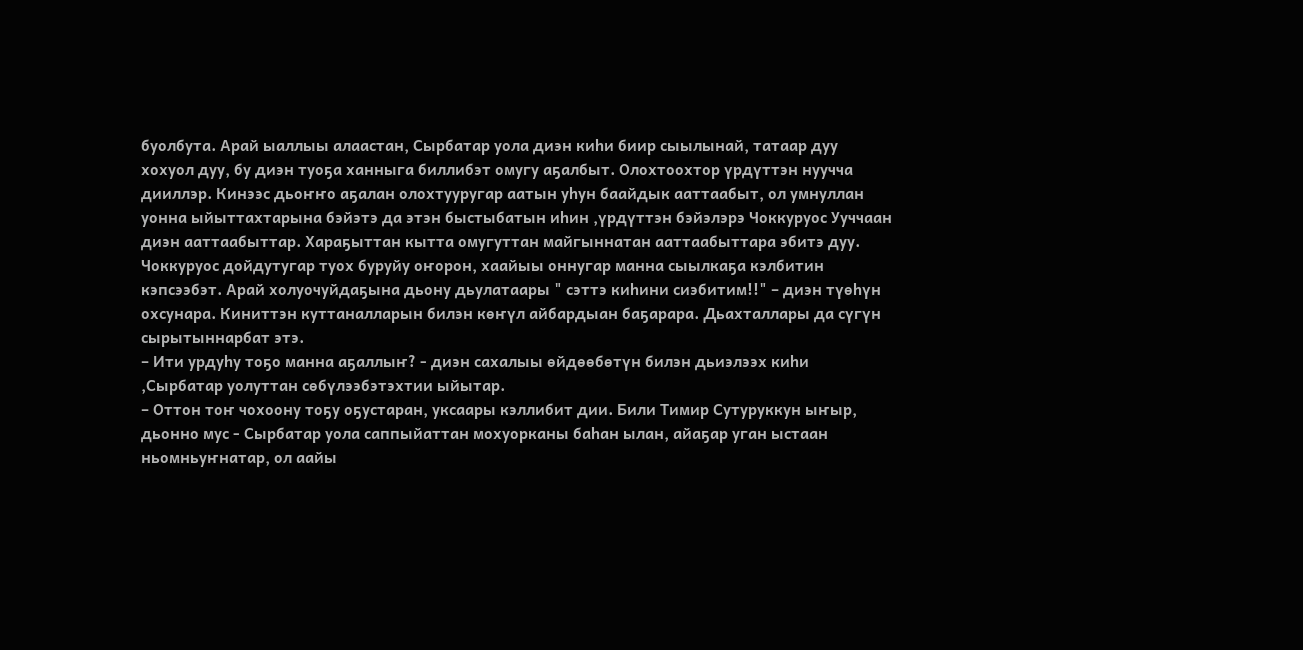буолбута. Арай ыаллыы алаастан, Сырбатар уола диэн киһи биир сыылынай, татаар дуу хохуол дуу, бу диэн туоҕа ханныга биллибэт омугу аҕалбыт. Олохтоохтор үрдүттэн нуучча дииллэр. Кинээс дьоҥҥо аҕалан олохтууругар аатын уһун баайдык ааттаабыт, ол умнуллан уонна ыйыттахтарына бэйэтэ да этэн быстыбатын иһин ,үрдүттэн бэйэлэрэ Чоккуруос Ууччаан диэн ааттаабыттар. Хараҕыттан кытта омугуттан майгыннатан ааттаабыттара эбитэ дуу. Чоккуруос дойдутугар туох буруйу оҥорон, хаайыы оннугар манна сыылкаҕа кэлбитин кэпсээбэт. Арай холуочуйдаҕына дьону дьулатаары " сэттэ киһини сиэбитим!!" – диэн түөһүн охсунара. Киниттэн куттаналларын билэн көҥүл айбардыан баҕарара. Дьахталлары да сүгүн сырытыннарбат этэ.
– Ити урдуһу тоҕо манна аҕаллыҥ? - диэн сахалыы өйдөөбөтүн билэн дьиэлээх киһи ,Сырбатар уолуттан сөбүлээбэтэхтии ыйытар.
– Оттон тоҥ чохоону тоҕу оҕустаран, уксаары кэллибит дии. Били Тимир Сутуруккун ыҥыр, дьонно мус - Сырбатар уола саппыйаттан мохуорканы баһан ылан, айаҕар уган ыстаан ньомньуҥнатар, ол аайы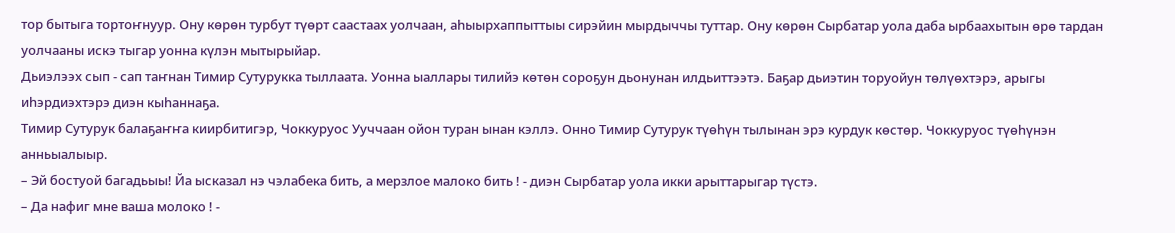тор бытыга тортоҥнуур. Ону көрөн турбут түөрт саастаах уолчаан, аһыырхаппыттыы сирэйин мырдыччы туттар. Ону көрөн Сырбатар уола даба ырбаахытын өрө тардан уолчааны искэ тыгар уонна күлэн мытырыйар.
Дьиэлээх сып - сап таҥнан Тимир Сутурукка тыллаата. Уонна ыаллары тилийэ көтөн сороҕун дьонунан илдьиттээтэ. Баҕар дьиэтин торуойун төлүөхтэрэ, арыгы иһэрдиэхтэрэ диэн кыһаннаҕа.
Тимир Сутурук балаҕаҥҥа киирбитигэр, Чоккуруос Ууччаан ойон туран ынан кэллэ. Онно Тимир Сутурук түөһүн тылынан эрэ курдук көстөр. Чоккуруос түөһүнэн анньыалыыр.
– Эй бостуой багадьыы! Йа ысказал нэ чэлабека бить, а мерзлое малоко бить ! - диэн Сырбатар уола икки арыттарыгар түстэ.
– Да нафиг мне ваша молоко ! -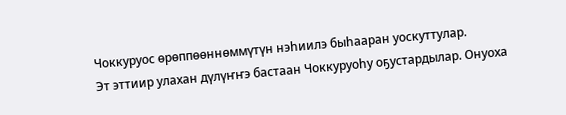Чоккуруос өрөппөөннөммүтүн нэһиилэ быһааран уоскуттулар.
Эт эттиир улахан дүлүҥҥэ бастаан Чоккуруоһу оҕустардылар. Онуоха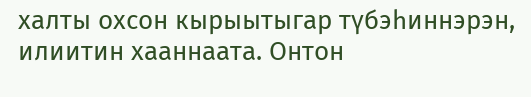халты охсон кырыытыгар түбэһиннэрэн, илиитин хааннаата. Онтон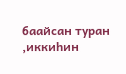баайсан туран ,иккиһин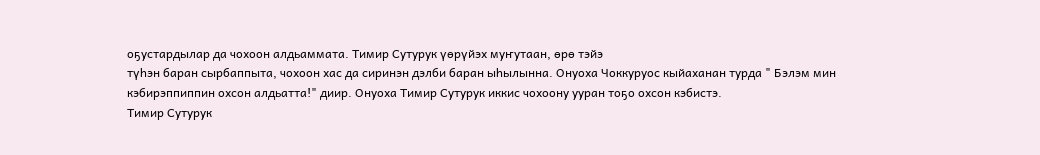оҕустардылар да чохоон алдьаммата. Тимир Сутурук үөрүйэх муҥутаан, өрө тэйэ
түһэн баран сырбаппыта, чохоон хас да сиринэн дэлби баран ыһылынна. Онуоха Чоккуруос кыйаханан турда " Бэлэм мин кэбирэппиппин охсон алдьатта!" диир. Онуоха Тимир Сутурук иккис чохоону ууран тоҕо охсон кэбистэ.
Тимир Сутурук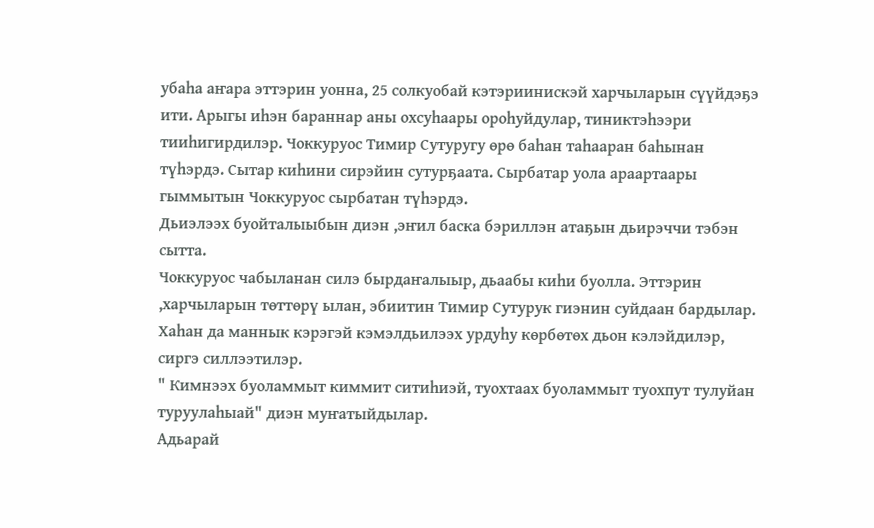убаһа аҥара эттэрин уонна, 25 солкуобай кэтэриинискэй харчыларын сүүйдэҕэ ити. Арыгы иһэн бараннар аны охсуһаары ороһуйдулар, тиниктэһээри тииһигирдилэр. Чоккуруос Тимир Сутуругу өрө баһан таһааран баһынан түһэрдэ. Сытар киһини сирэйин сутурҕаата. Сырбатар уола араартаары гыммытын Чоккуруос сырбатан түһэрдэ.
Дьиэлээх буойталыыбын диэн ,эҥил баска бэриллэн атаҕын дьирэччи тэбэн сытта.
Чоккуруос чабыланан силэ бырдаҥалыыр, дьаабы киһи буолла. Эттэрин ,харчыларын төттөрү ылан, эбиитин Тимир Сутурук гиэнин суйдаан бардылар. Хаһан да маннык кэрэгэй кэмэлдьилээх урдуһу көрбөтөх дьон кэлэйдилэр, сиргэ силлээтилэр.
" Кимнээх буоламмыт киммит ситиһиэй, туохтаах буоламмыт туохпут тулуйан туруулаһыай" диэн муҥатыйдылар.
Адьарай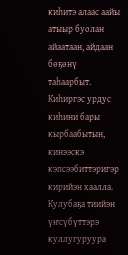киһитэ алаас аайы атыыр буолан айаатаан, айдаан бөҕөнү таһаарбыт. Киһиргэс урдус киһини бары кырбаабытын, кинээскэ кэпсээбиттэригэр кирийэн хаалла. Кулубаҕа тиийэн үҥсүбүттэрэ куллугуруура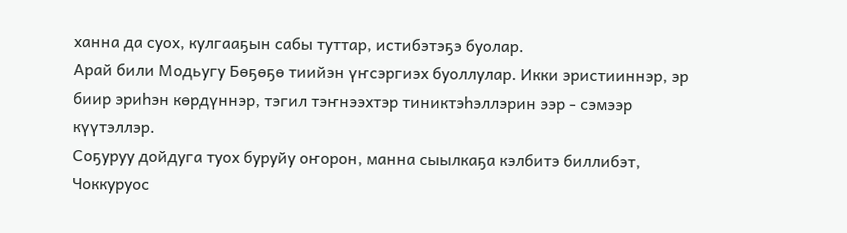ханна да суох, кулгааҕын сабы туттар, истибэтэҕэ буолар.
Арай били Модьугу Бөҕөҕө тиийэн үҥсэргиэх буоллулар. Икки эристииннэр, эр биир эриһэн көрдүннэр, тэгил тэҥнээхтэр тиниктэһэллэрин ээр - сэмээр күүтэллэр.
Соҕуруу дойдуга туох буруйу оҥорон, манна сыылкаҕа кэлбитэ биллибэт, Чоккуруос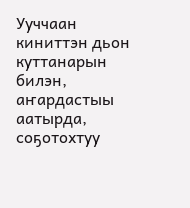Ууччаан киниттэн дьон куттанарын билэн, аҥардастыы аатырда, соҕотохтуу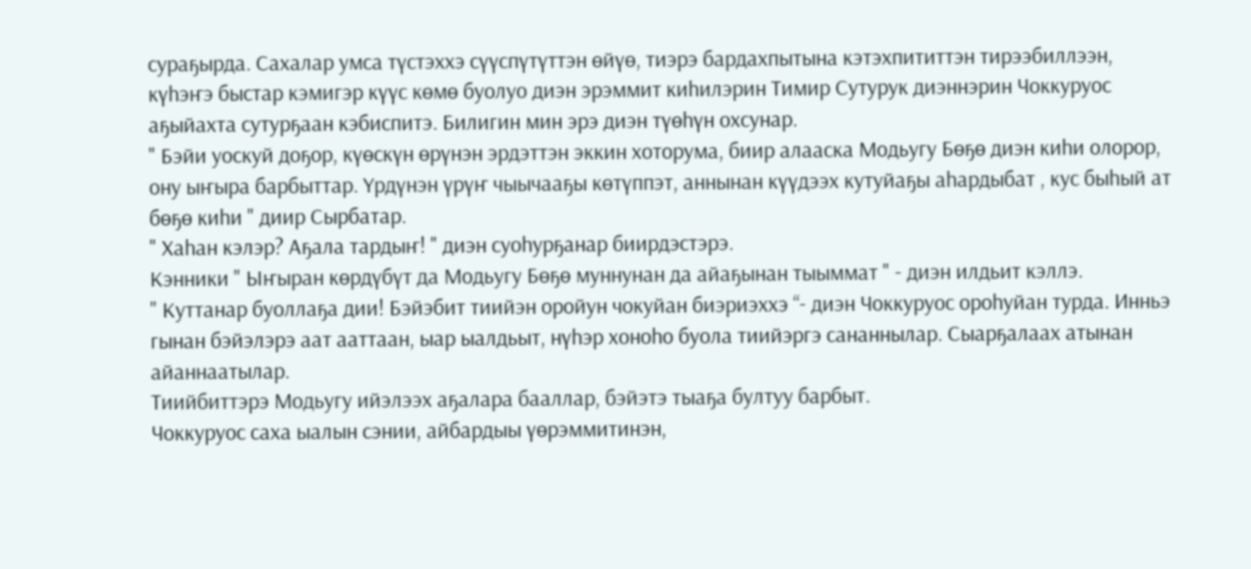сураҕырда. Сахалар умса түстэххэ сүүспүтүттэн өйүө, тиэрэ бардахпытына кэтэхпититтэн тирээбиллээн, күһэҥэ быстар кэмигэр күүс көмө буолуо диэн эрэммит киһилэрин Тимир Сутурук диэннэрин Чоккуруос аҕыйахта сутурҕаан кэбиспитэ. Билигин мин эрэ диэн түөһүн охсунар.
" Бэйи уоскуй доҕор, күөскүн өрүнэн эрдэттэн эккин хоторума, биир алааска Модьугу Бөҕө диэн киһи олорор, ону ыҥыра барбыттар. Үрдүнэн үрүҥ чыычааҕы көтүппэт, аннынан күүдээх кутуйаҕы аһардыбат , кус быһый ат бөҕө киһи " диир Сырбатар.
" Хаһан кэлэр? Аҕала тардыҥ! " диэн суоһурҕанар биирдэстэрэ.
Кэнники " Ыҥыран көрдүбүт да Модьугу Бөҕө муннунан да айаҕынан тыыммат " - диэн илдьит кэллэ.
" Куттанар буоллаҕа дии! Бэйэбит тиийэн оройун чокуйан биэриэххэ “- диэн Чоккуруос ороһуйан турда. Инньэ гынан бэйэлэрэ аат ааттаан, ыар ыалдьыт, нүһэр хоноһо буола тиийэргэ сананнылар. Сыарҕалаах атынан айаннаатылар.
Тиийбиттэрэ Модьугу ийэлээх аҕалара бааллар, бэйэтэ тыаҕа бултуу барбыт.
Чоккуруос саха ыалын сэнии, айбардыы үөрэммитинэн,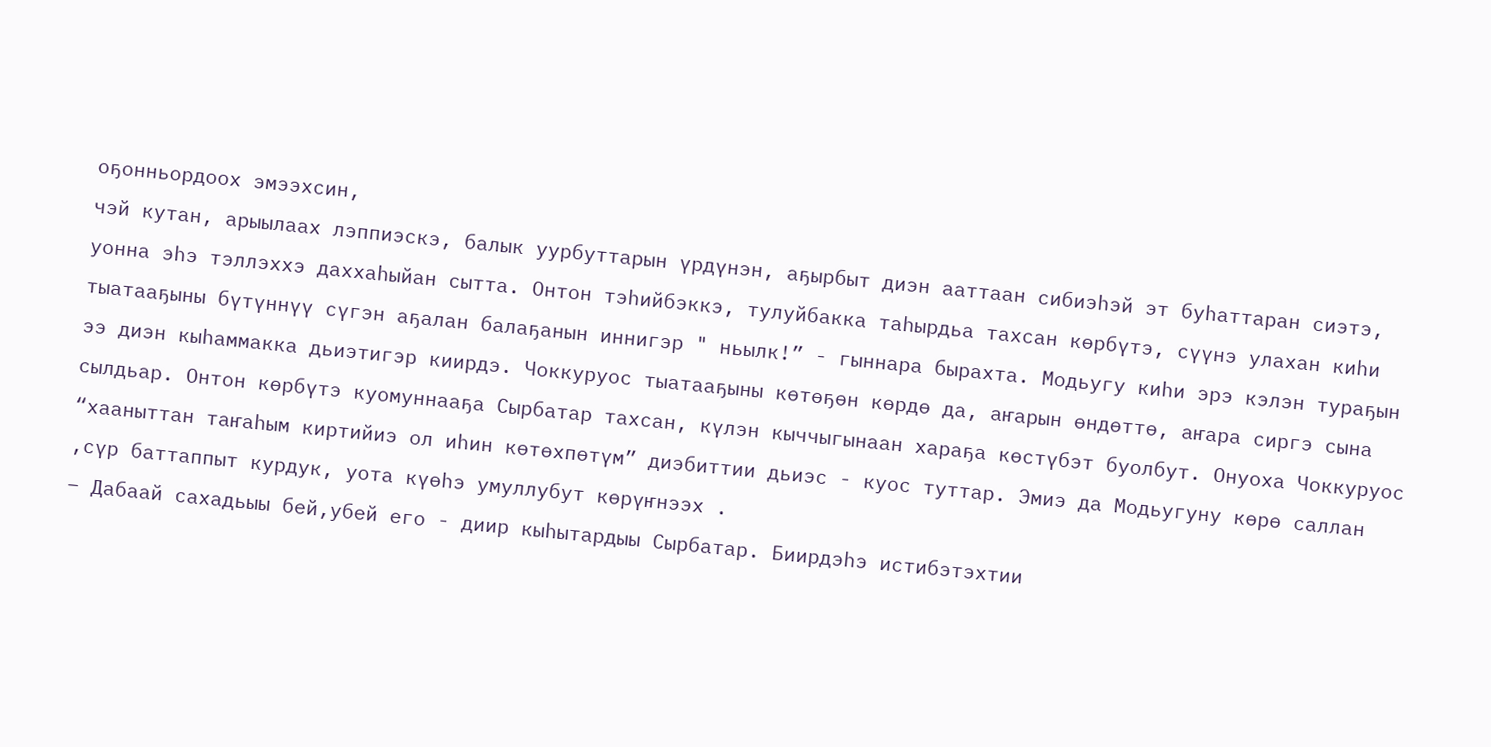оҕонньордоох эмээхсин,
чэй кутан, арыылаах лэппиэскэ, балык уурбуттарын үрдүнэн, аҕырбыт диэн ааттаан сибиэһэй эт буһаттаран сиэтэ, уонна эһэ тэллэххэ даххаһыйан сытта. Онтон тэһийбэккэ, тулуйбакка таһырдьа тахсан көрбүтэ, сүүнэ улахан киһи тыатааҕыны бүтүннүү сүгэн аҕалан балаҕанын иннигэр " ньылк!” - гыннара бырахта. Модьугу киһи эрэ кэлэн тураҕын ээ диэн кыһаммакка дьиэтигэр киирдэ. Чоккуруос тыатааҕыны көтөҕөн көрдө да, аҥарын өндөттө, аҥара сиргэ сына сылдьар. Онтон көрбүтэ куомуннааҕа Сырбатар тахсан, күлэн кыччыгынаан хараҕа көстүбэт буолбут. Онуоха Чоккуруос “хааныттан таҥаһым киртийиэ ол иһин көтөхпөтүм” диэбиттии дьиэс - куос туттар. Эмиэ да Модьугуну көрө саллан ,сүр баттаппыт курдук, уота күөһэ умуллубут көрүҥнээх .
– Дабаай сахадьыы бей,убей его - диир кыһытардыы Сырбатар. Биирдэһэ истибэтэхтии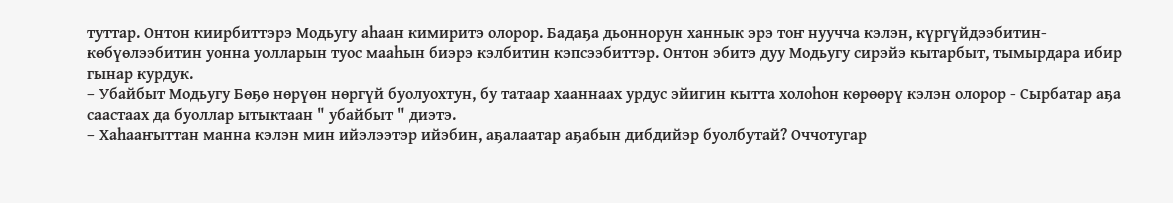туттар. Онтон киирбиттэрэ Модьугу аһаан кимиритэ олорор. Бадаҕа дьоннорун ханнык эрэ тоҥ нуучча кэлэн, күргүйдээбитин- көбүөлээбитин уонна уолларын туос мааһын биэрэ кэлбитин кэпсээбиттэр. Онтон эбитэ дуу Модьугу сирэйэ кытарбыт, тымырдара ибир гынар курдук.
– Убайбыт Модьугу Бөҕө нөрүөн нөргүй буолуохтун, бу татаар хааннаах урдус эйигин кытта холоһон көрөөрү кэлэн олорор - Сырбатар аҕа саастаах да буоллар ытыктаан " убайбыт " диэтэ.
– Хаһааҥыттан манна кэлэн мин ийэлээтэр ийэбин, аҕалаатар аҕабын дибдийэр буолбутай? Оччотугар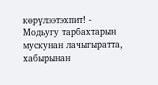көрүлээтэхпит! - Модьугу тарбахтарын мускунан лачыгыратта, хабырынан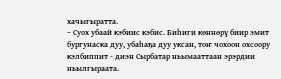хачыгыратта.
– Суох убаай кэбиис кэбис. Биһиги көннөрү биир эмит бургунаска дуу, убаһаҕа дуу уксан, тоҥ чохоон охсоору кэлбиппит - диэн Сырбатар ньымааттаан эрэрдии ньылгыраата.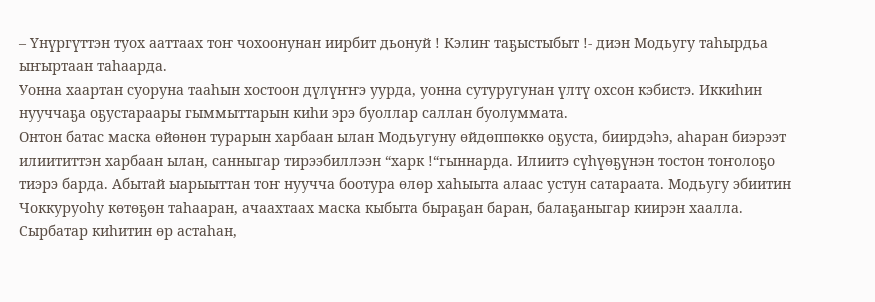– Үнүргүттэн туох ааттаах тоҥ чохоонунан иирбит дьонуй ! Кэлиҥ таҕыстыбыт !- диэн Модьугу таһырдьа ыҥыртаан таһаарда.
Уонна хаартан суоруна тааһын хостоон дүлүҥҥэ уурда, уонна сутуругунан үлтү охсон кэбистэ. Иккиһин нууччаҕа оҕустараары гыммыттарын киһи эрэ буоллар саллан буолуммата.
Онтон батас маска өйөнөн турарын харбаан ылан Модьугуну өйдөппөккө оҕуста, биирдэһэ, аһаран биэрээт илиититтэн харбаан ылан, санныгар тирээбиллээн “харк !“гыннарда. Илиитэ сүһүөҕүнэн тостон тоҥолоҕо тиэрэ барда. Абытай ыарыыттан тоҥ нуучча боотура өлөр хаһыыта алаас устун сатараата. Модьугу эбиитин Чоккуруоһу көтөҕөн таһааран, ачаахтаах маска кыбыта быраҕан баран, балаҕаныгар киирэн хаалла.
Сырбатар киһитин өр астаһан,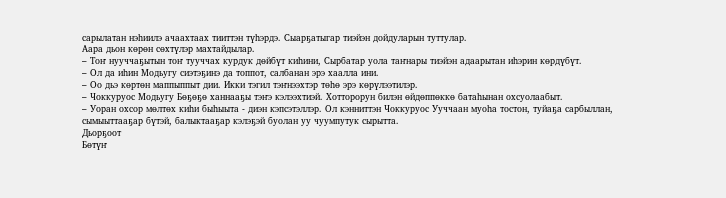сарылатан нэһиилэ ачаахтаах тииттэн түһэрдэ. Сыарҕатыгар тиэйэн дойдуларын туттулар.
Аара дьон көрөн сөхтүлэр махтайдылар.
– Тоҥ нууччаҕытын тоҥ тууччах курдук дөйбүт киһини, Сырбатар уола таҥнары тиэйэн адаарытан иһэрин көрдүбүт.
– Ол да иһин Модьугу сиэтэҕинэ да топпот, салбанан эрэ хаалла ини.
– Оо дьэ көртөн маппыппыт дии. Икки тэгил тэҥнээхтэр төһө эрэ көрүлээтилэр.
– Чоккуруос Модьугу Бөҕөҕө ханнааҕы тэҥэ кэлээхтиэй. Хотторорун билэн өйдөппөккө батаһынан охсуолаабыт.
– Уоран охсор мөлтөх киһи быһыыта - диэн кэпсэтэллэр. Ол кэнниттэн Чоккуруос Ууччаан муоһа тостон, туйаҕа сарбыллан, сымыыттааҕар бүтэй, балыктааҕар кэлэҕэй буолан уу чуумпутук сырытта.
Дьорҕоот
Бөтүҥ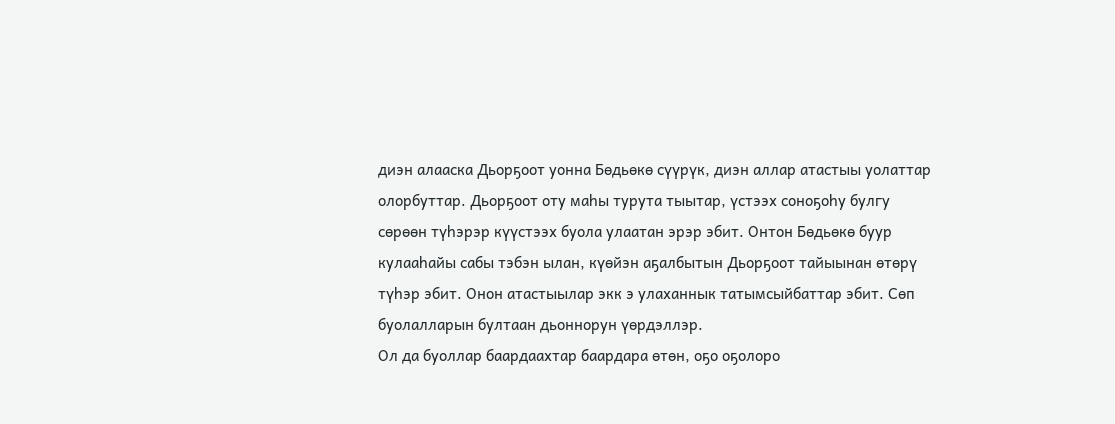диэн алааска Дьорҕоот уонна Бөдьөкө сүүрүк, диэн аллар атастыы уолаттар олорбуттар. Дьорҕоот оту маһы турута тыытар, үстээх соноҕоһу булгу сөрөөн түһэрэр күүстээх буола улаатан эрэр эбит. Онтон Бөдьөкө буур кулааһайы сабы тэбэн ылан, күөйэн аҕалбытын Дьорҕоот тайыынан өтөрү түһэр эбит. Онон атастыылар экк э улаханнык татымсыйбаттар эбит. Сөп буолалларын бултаан дьоннорун үөрдэллэр.
Ол да буоллар баардаахтар баардара өтөн, оҕо оҕолоро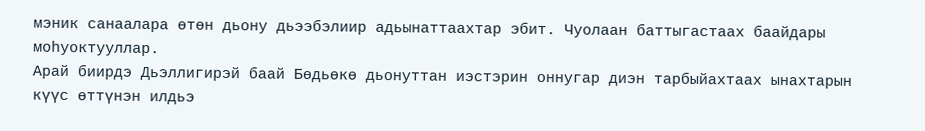мэник санаалара өтөн дьону дьээбэлиир адьынаттаахтар эбит. Чуолаан баттыгастаах баайдары моһуоктууллар.
Арай биирдэ Дьэллигирэй баай Бөдьөкө дьонуттан иэстэрин оннугар диэн тарбыйахтаах ынахтарын күүс өттүнэн илдьэ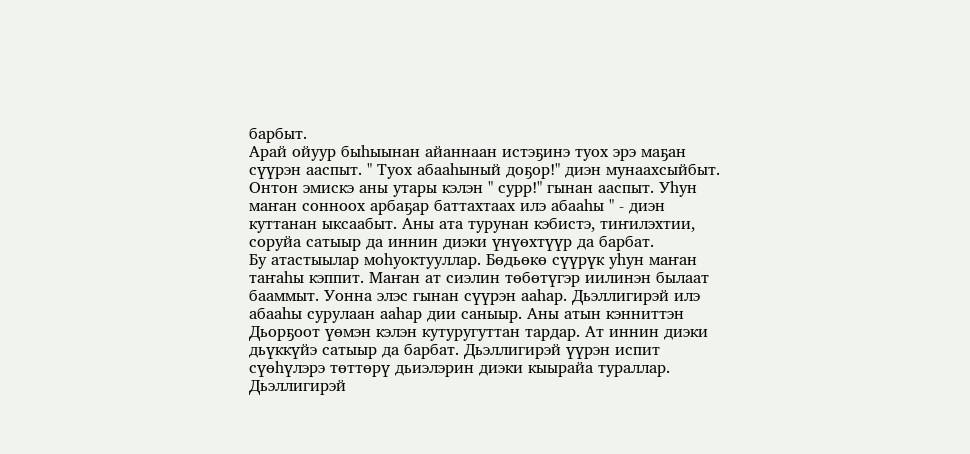барбыт.
Арай ойуур быһыынан айаннаан истэҕинэ туох эрэ маҕан сүүрэн ааспыт. " Туох абааһыный доҕор!" диэн мунаахсыйбыт. Онтон эмискэ аны утары кэлэн " сурр!" гынан ааспыт. Уһун маҥан сонноох арбаҕар баттахтаах илэ абааһы " - диэн куттанан ыксаабыт. Аны ата турунан кэбистэ, тиҥилэхтии, соруйа сатыыр да иннин диэки үнүөхтүүр да барбат.
Бу атастыылар моһуоктууллар. Бөдьөкө сүүрүк уһун маҥан таҥаһы кэппит. Маҥан ат сиэлин төбөтүгэр иилинэн былаат бааммыт. Уонна элэс гынан сүүрэн ааһар. Дьэллигирэй илэ абааһы сурулаан ааһар дии саныыр. Аны атын кэнниттэн Дьорҕоот үөмэн кэлэн кутуругуттан тардар. Ат иннин диэки дьүккүйэ сатыыр да барбат. Дьэллигирэй үүрэн испит сүөһүлэрэ төттөрү дьиэлэрин диэки кыырайа тураллар. Дьэллигирэй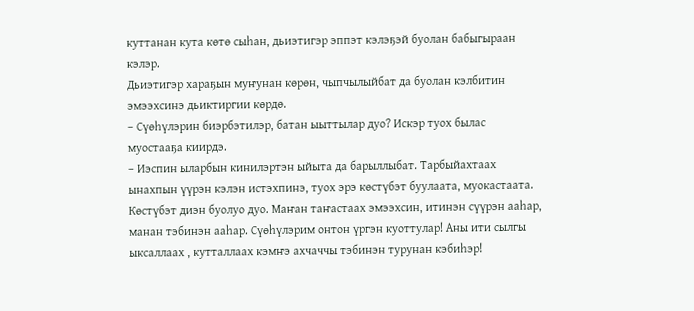куттанан кута көтө сыһан, дьиэтигэр эппэт кэлэҕэй буолан бабыгыраан кэлэр.
Дьиэтигэр хараҕын муҥунан көрөн, чыпчылыйбат да буолан кэлбитин эмээхсинэ дьиктиргии көрдө.
– Сүөһүлэрин биэрбэтилэр, батан ыыттылар дуо? Искэр туох былас муостааҕа киирдэ.
– Иэспин ыларбын кинилэртэн ыйыта да барыллыбат. Тарбыйахтаах ынахпын үүрэн кэлэн истэхпинэ, туох эрэ көстүбэт буулаата, муокастаата.
Көстүбэт диэн буолуо дуо. Маҥан таҥастаах эмээхсин, итинэн сүүрэн ааһар, манан тэбинэн ааһар. Сүөһүлэрим онтон үргэн куоттулар! Аны ити сылгы ыксаллаах , кутталлаах кэмҥэ ахчаччы тэбинэн турунан кэбиһэр!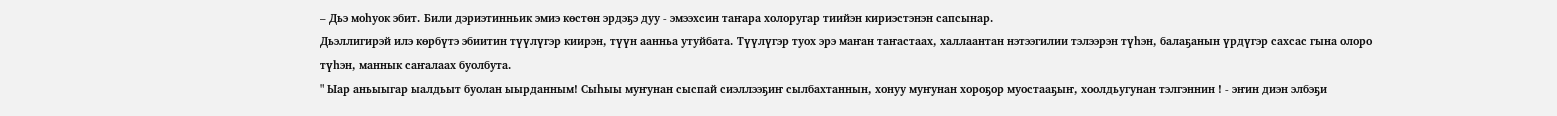– Дьэ моһуок эбит. Били дэриэтинньик эмиэ көстөн эрдэҕэ дуу - эмээхсин таҥара холоругар тиийэн кириэстэнэн сапсынар.
Дьэллигирэй илэ көрбүтэ эбиитин түүлүгэр киирэн, түүн аанньа утуйбата. Түүлүгэр туох эрэ маҥан таҥастаах, халлаантан нэтээгилии тэлээрэн түһэн, балаҕанын үрдүгэр сахсас гына олоро түһэн, маннык саҥалаах буолбута.
" Ыар аньыыгар ыалдьыт буолан ыырданным! Сыһыы муҥунан сыспай сиэллээҕиҥ сылбахтаннын, хонуу муҥунан хороҕор муостааҕыҥ, хоолдьугунан тэлгэннин ! - эҥин диэн элбэҕи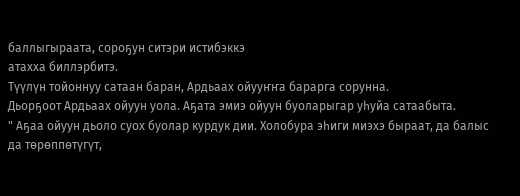баллыгыраата, сороҕун ситэри истибэккэ
атахха биллэрбитэ.
Түүлүн тойоннуу сатаан баран, Ардьаах ойууҥҥа барарга сорунна.
Дьорҕоот Ардьаах ойуун уола. Аҕата эмиэ ойуун буоларыгар уһуйа сатаабыта.
" Аҕаа ойуун дьоло суох буолар курдук дии. Холобура эһиги миэхэ быраат, да балыс да төрөппөтүгүт,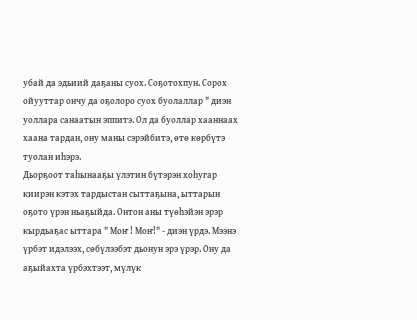убай да эдьиий даҕаны суох. Соҕотохпун. Сорох ойууттар ончу да оҕолоро суох буолаллар " диэн уоллара санаатын эппитэ. Ол да буоллар хааннаах хаана тардан, ону маны сэрэйбитэ, өтө көрбүтэ туолан иһэрэ.
Дьорҕоот таһынааҕы үлэтин бүтэрэн хоһугар киирэн кэтэх тардыстан сыттаҕына, ыттарын оҕото үрэн ньаҕыйда. Онтон аны түөһэйэн эрэр кырдьаҕас ыттара " Моҥ ! Моҥ!" - диэн үрдэ. Мээнэ үрбэт идэлээх, сөбүлээбэт дьонун эрэ үрэр. Ону да аҕыйахта үрбэхтээт, мүлүк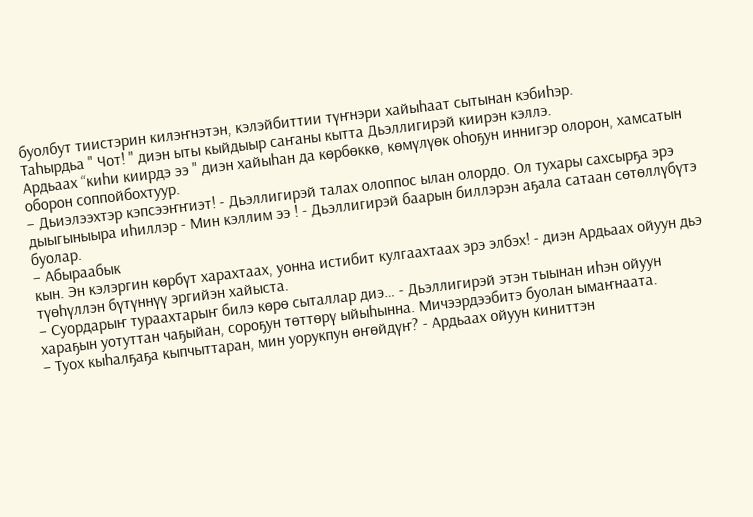буолбут тиистэрин килэҥнэтэн, кэлэйбиттии түҥнэри хайыһаат сытынан кэбиһэр.
Таһырдьа " Чот! " диэн ыты кыйдыыр саҥаны кытта Дьэллигирэй киирэн кэллэ.
Ардьаах “киһи киирдэ ээ " диэн хайыһан да көрбөккө, көмүлүөк оһоҕун иннигэр олорон, хамсатын оборон соппойбохтуур.
– Дьиэлээхтэр кэпсээҥҥиэт! - Дьэллигирэй талах олоппос ылан олордо. Ол тухары сахсырҕа эрэ дыыгыныыра иһиллэр - Мин кэллим ээ ! - Дьэллигирэй баарын биллэрэн аҕала сатаан сөтөллүбүтэ буолар.
– Абыраабык
кын. Эн кэлэргин көрбүт харахтаах, уонна истибит кулгаахтаах эрэ элбэх! - диэн Ардьаах ойуун дьэ түөһүллэн бүтүннүү эргийэн хайыста.
– Суордарыҥ тураахтарыҥ билэ көрө сыталлар диэ… - Дьэллигирэй этэн тыынан иһэн ойуун хараҕын уотуттан чаҕыйан, сороҕун төттөрү ыйыһынна. Мичээрдээбитэ буолан ымаҥнаата.
– Туох кыһалҕаҕа кыпчыттаран, мин уорукпун өҥөйдүҥ? - Ардьаах ойуун киниттэн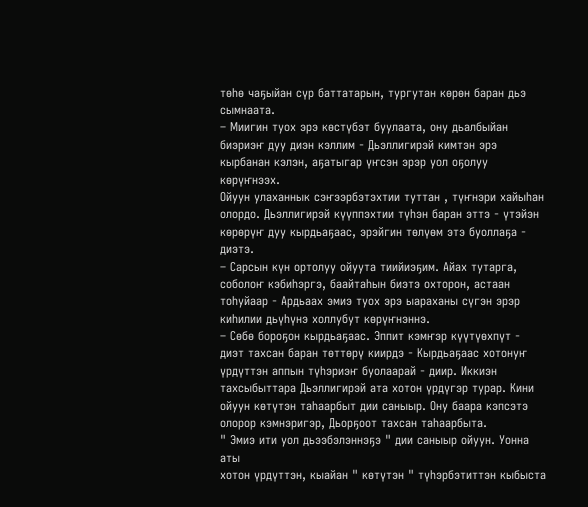төһө чаҕыйан сүр баттатарын, тургутан көрөн баран дьэ сымнаата.
– Миигин туох эрэ көстүбэт буулаата, ону дьалбыйан биэриэҥ дуу диэн кэллим - Дьэллигирэй кимтэн эрэ кырбанан кэлэн, аҕатыгар үҥсэн эрэр уол оҕолуу көрүҥнээх.
Ойуун улаханнык сэҥээрбэтэхтии туттан , түҥнэри хайыһан олордо. Дьэллигирэй күүппэхтии түһэн баран эттэ - үтэйэн көрөрүҥ дуу кырдьаҕаас, эрэйгин төлүөм этэ буоллаҕа - диэтэ.
– Сарсын күн ортолуу ойуута тиийиэҕим. Айах тутарга, соболоҥ кэбиһэргэ, баайтаһын биэтэ охторон, астаан тоһуйаар - Ардьаах эмиэ туох эрэ ыараханы сүгэн эрэр киһилии дьүһүнэ холлубут көрүҥнэннэ.
– Сөбө бороҕон кырдьаҕаас. Эппит кэмҥэр күүтүөхпүт - диэт тахсан баран төттөрү киирдэ - Кырдьаҕаас хотонуҥ үрдүттэн аппын түһэриэҥ буолаарай - диир. Иккиэн тахсыбыттара Дьэллигирэй ата хотон үрдүгэр турар. Кини ойуун көтүтэн таһаарбыт дии саныыр. Ону баара кэпсэтэ олорор кэмнэригэр, Дьорҕоот тахсан таһаарбыта.
" Эмиэ ити уол дьээбэлэннэҕэ " дии саныыр ойуун. Уонна аты
хотон үрдүттэн, кыайан " көтүтэн " түһэрбэтиттэн кыбыста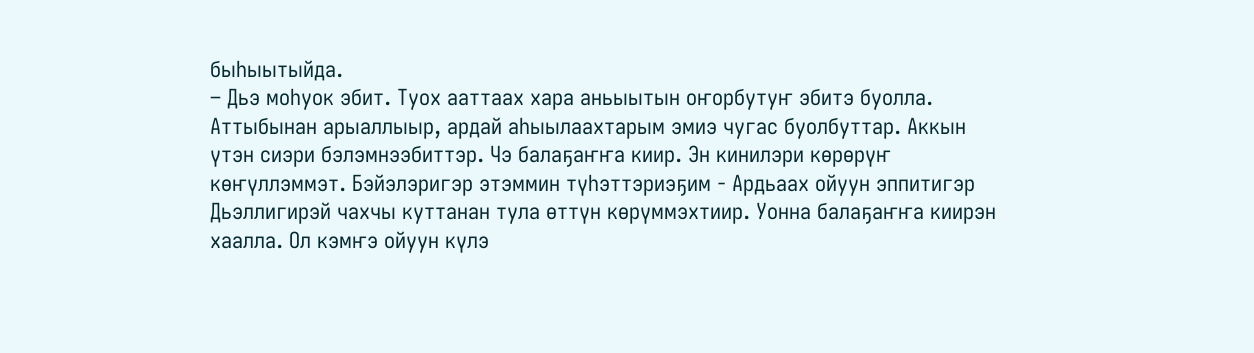быһыытыйда.
– Дьэ моһуок эбит. Туох ааттаах хара аньыытын оҥорбутуҥ эбитэ буолла. Аттыбынан арыаллыыр, ардай аһыылаахтарым эмиэ чугас буолбуттар. Аккын үтэн сиэри бэлэмнээбиттэр. Чэ балаҕаҥҥа киир. Эн кинилэри көрөрүҥ көҥүллэммэт. Бэйэлэригэр этэммин түһэттэриэҕим - Ардьаах ойуун эппитигэр Дьэллигирэй чахчы куттанан тула өттүн көрүммэхтиир. Уонна балаҕаҥҥа киирэн хаалла. Ол кэмҥэ ойуун күлэ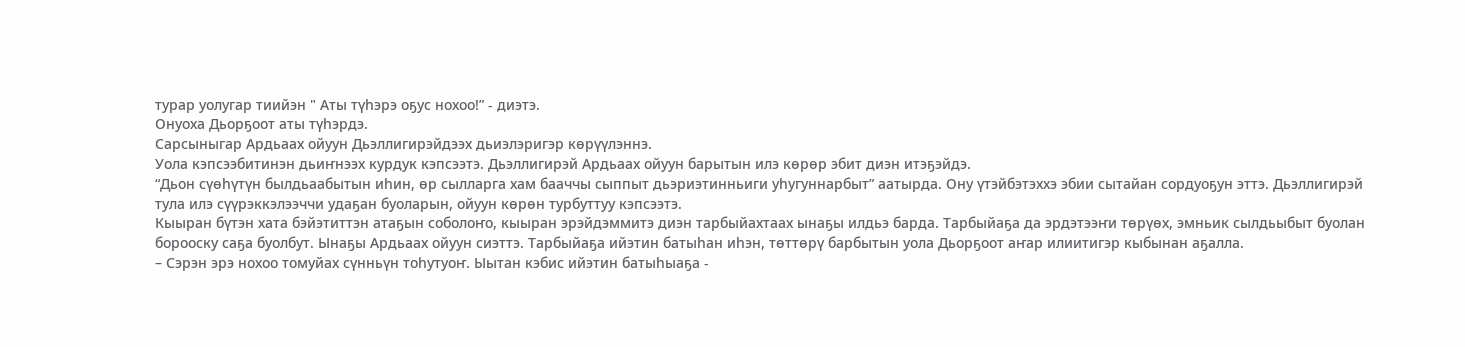турар уолугар тиийэн " Аты түһэрэ оҕус нохоо!” - диэтэ.
Онуоха Дьорҕоот аты түһэрдэ.
Сарсыныгар Ардьаах ойуун Дьэллигирэйдээх дьиэлэригэр көрүүлэннэ.
Уола кэпсээбитинэн дьиҥнээх курдук кэпсээтэ. Дьэллигирэй Ардьаах ойуун барытын илэ көрөр эбит диэн итэҕэйдэ.
“Дьон сүөһүтүн былдьаабытын иһин, өр сылларга хам бааччы сыппыт дьэриэтинньиги уһугуннарбыт” аатырда. Ону үтэйбэтэххэ эбии сытайан сордуоҕун эттэ. Дьэллигирэй тула илэ сүүрэккэлээччи удаҕан буоларын, ойуун көрөн турбуттуу кэпсээтэ.
Кыыран бүтэн хата бэйэтиттэн атаҕын соболоҥо, кыыран эрэйдэммитэ диэн тарбыйахтаах ынаҕы илдьэ барда. Тарбыйаҕа да эрдэтээҥи төрүөх, эмньик сылдьыбыт буолан борооску саҕа буолбут. Ынаҕы Ардьаах ойуун сиэттэ. Тарбыйаҕа ийэтин батыһан иһэн, төттөрү барбытын уола Дьорҕоот аҥар илиитигэр кыбынан аҕалла.
– Сэрэн эрэ нохоо томуйах сүнньүн тоһутуоҥ. Ыытан кэбис ийэтин батыһыаҕа -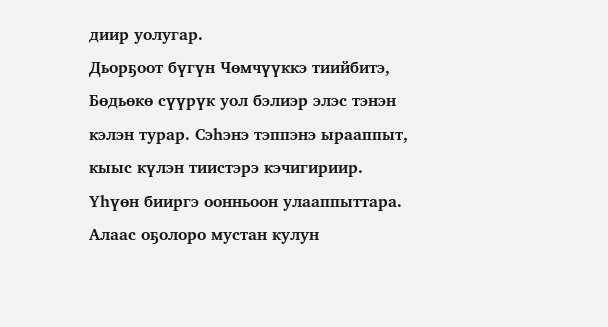диир уолугар.
Дьорҕоот бүгүн Чөмчүүккэ тиийбитэ, Бөдьөкө сүүрүк уол бэлиэр элэс тэнэн кэлэн турар. Сэһэнэ тэппэнэ ырааппыт, кыыс күлэн тиистэрэ кэчигириир.
Үһүөн бииргэ оонньоон улааппыттара. Алаас оҕолоро мустан кулун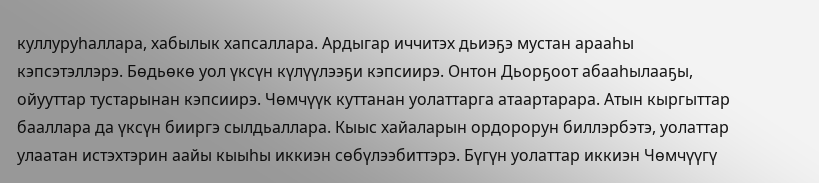куллуруһаллара, хабылык хапсаллара. Ардыгар иччитэх дьиэҕэ мустан арааһы кэпсэтэллэрэ. Бөдьөкө уол үксүн күлүүлээҕи кэпсиирэ. Онтон Дьорҕоот абааһылааҕы, ойууттар тустарынан кэпсиирэ. Чөмчүүк куттанан уолаттарга атаартарара. Атын кыргыттар бааллара да үксүн бииргэ сылдьаллара. Кыыс хайаларын ордорорун биллэрбэтэ, уолаттар улаатан истэхтэрин аайы кыыһы иккиэн сөбүлээбиттэрэ. Бүгүн уолаттар иккиэн Чөмчүүгү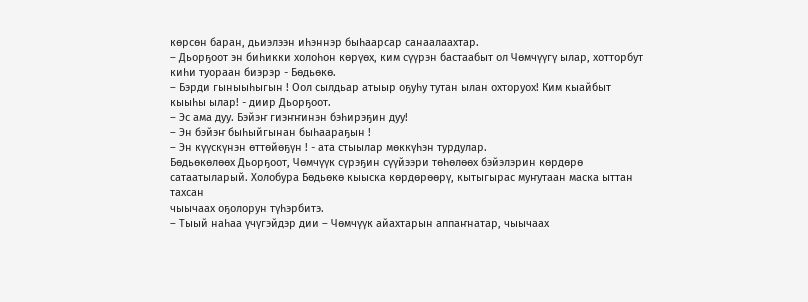көрсөн баран, дьиэлээн иһэннэр быһаарсар санаалаахтар.
– Дьорҕоот эн биһикки холоһон көрүөх, ким сүүрэн бастаабыт ол Чөмчүүгү ылар, хотторбут киһи туораан биэрэр - Бөдьөкө.
– Бэрди гыныыһыгын ! Оол сылдьар атыыр оҕуһу тутан ылан охторуох! Ким кыайбыт кыыһы ылар! - диир Дьорҕоот.
– Эс ама дуу. Бэйэҥ гиэҥҥинэн бэһирэҕин дуу!
– Эн бэйэҥ быһыйгынан быһаараҕын !
– Эн күүскүнэн өттөйөҕүн ! - ата стыылар мөккүһэн турдулар.
Бөдьөкөлөөх Дьорҕоот, Чөмчүүк сүрэҕин сүүйээри төһөлөөх бэйэлэрин көрдөрө сатаатыларый. Холобура Бөдьөкө кыыска көрдөрөөрү, кытыгырас муҥутаан маска ыттан тахсан
чыычаах оҕолорун түһэрбитэ.
– Тыый наһаа үчүгэйдэр дии – Чөмчүүк айахтарын аппаҥнатар, чыычаах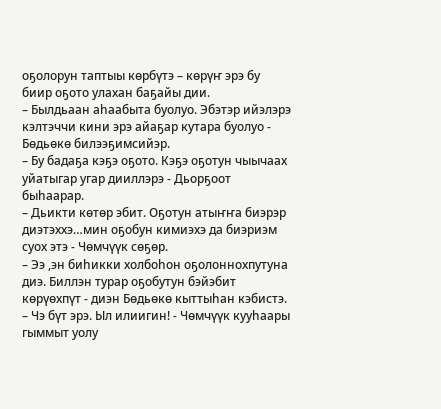оҕолорун таптыы көрбүтэ – көрүҥ эрэ бу биир оҕото улахан баҕайы дии.
– Былдьаан аһаабыта буолуо. Эбэтэр ийэлэрэ кэлтэччи кини эрэ айаҕар кутара буолуо - Бөдьөкө билээҕимсийэр.
– Бу бадаҕа кэҕэ оҕото. Кэҕэ оҕотун чыычаах уйатыгар угар дииллэрэ - Дьорҕоот быһаарар.
– Дьикти көтөр эбит. Оҕотун атыҥҥа биэрэр диэтэххэ…мин оҕобун кимиэхэ да биэриэм суох этэ - Чөмчүүк сөҕөр.
– Ээ ,эн биһикки холбоһон оҕолоннохпутуна диэ. Биллэн турар оҕобутун бэйэбит көрүөхпүт - диэн Бөдьөкө кыттыһан кэбистэ.
– Чэ бүт эрэ. Ыл илиигин! - Чөмчүүк кууһаары гыммыт уолу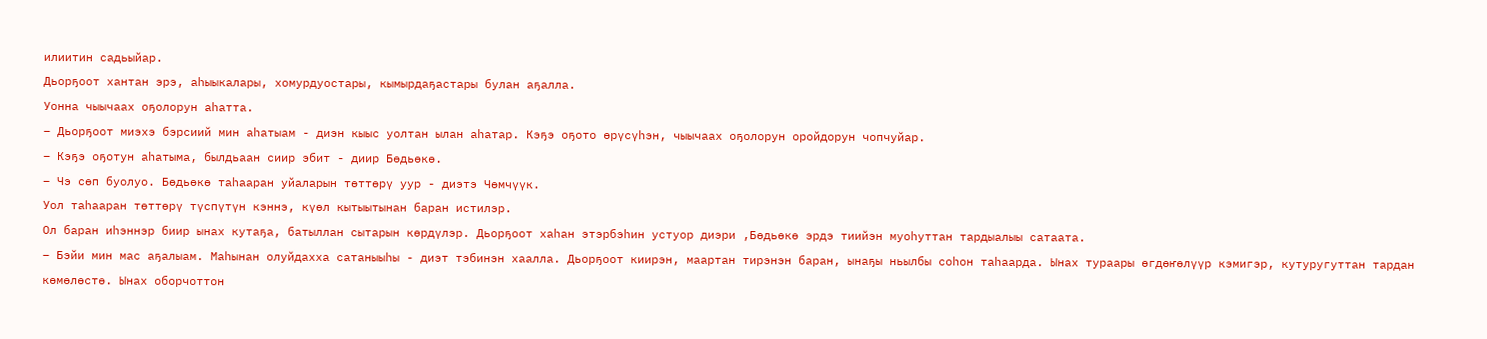илиитин садьыйар.
Дьорҕоот хантан эрэ, аһыыкалары, хомурдуостары, кымырдаҕастары булан аҕалла.
Уонна чыычаах оҕолорун аһатта.
– Дьорҕоот миэхэ бэрсиий мин аһатыам - диэн кыыс уолтан ылан аһатар. Кэҕэ оҕото өрүсүһэн, чыычаах оҕолорун оройдорун чопчуйар.
– Кэҕэ оҕотун аһатыма, былдьаан сиир эбит - диир Бөдьөкө.
– Чэ сөп буолуо. Бөдьөкө таһааран уйаларын төттөрү уур - диэтэ Чөмчүүк.
Уол таһааран төттөрү түспүтүн кэннэ, күөл кытыытынан баран истилэр.
Ол баран иһэннэр биир ынах кутаҕа, батыллан сытарын көрдүлэр. Дьорҕоот хаһан этэрбэһин устуор диэри ,Бөдьөкө эрдэ тиийэн муоһуттан тардыалыы сатаата.
– Бэйи мин мас аҕалыам. Маһынан олуйдахха сатаныыһы - диэт тэбинэн хаалла. Дьорҕоот киирэн, маартан тирэнэн баран, ынаҕы ньылбы соһон таһаарда. Ынах тураары өгдөҥөлүүр кэмигэр, кутуругуттан тардан көмөлөстө. Ынах оборчоттон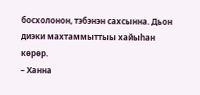босхолонон, тэбэнэн сахсынна. Дьон диэки махтаммыттыы хайыһан көрөр.
– Ханна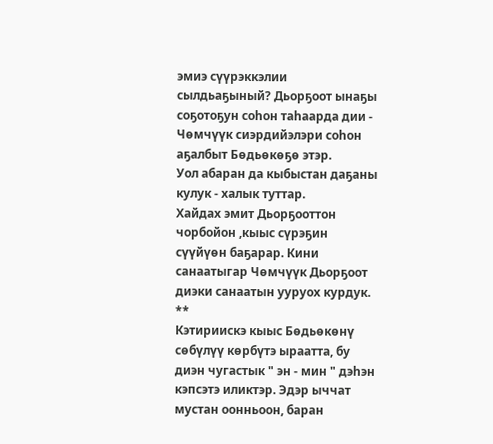эмиэ сүүрэккэлии сылдьаҕыный? Дьорҕоот ынаҕы соҕотоҕун соһон таһаарда дии - Чөмчүүк сиэрдийэлэри соһон аҕалбыт Бөдьөкөҕө этэр.
Уол абаран да кыбыстан даҕаны кулук - халык туттар.
Хайдах эмит Дьорҕооттон чорбойон ,кыыс сүрэҕин сүүйүөн баҕарар. Кини санаатыгар Чөмчүүк Дьорҕоот диэки санаатын ууруох курдук.
**
Кэтириискэ кыыс Бөдьөкөнү сөбүлүү көрбүтэ ыраатта, бу диэн чугастык " эн - мин " дэһэн кэпсэтэ иликтэр. Эдэр ыччат мустан оонньоон, баран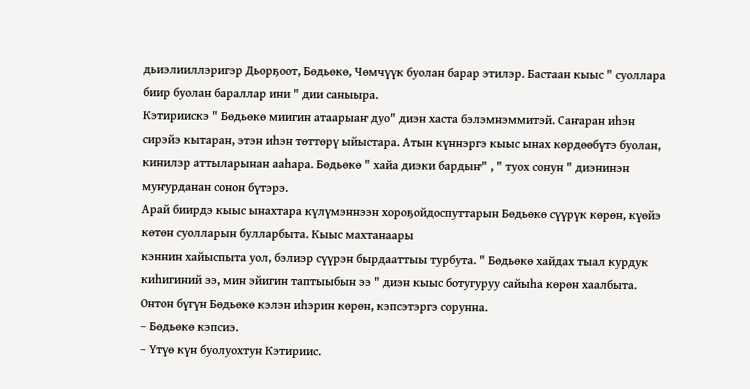дьиэлииллэригэр Дьорҕоот, Бөдьөкө, Чөмчүүк буолан барар этилэр. Бастаан кыыс " суоллара биир буолан бараллар ини " дии саныыра.
Кэтириискэ " Бөдьөкө миигин атаарыаҥ дуо" диэн хаста бэлэмнэммитэй. Саҥаран иһэн сирэйэ кытаран, этэн иһэн төттөрү ыйыстара. Атын күннэргэ кыыс ынах көрдөөбүтэ буолан, кинилэр аттыларынан ааһара. Бөдьөкө " хайа диэки бардыҥ" , " туох сонун " диэнинэн муҥурданан сонон бүтэрэ.
Арай биирдэ кыыс ынахтара күлүмэннээн хороҕойдоспуттарын Бөдьөкө сүүрүк көрөн, күөйэ көтөн суолларын булларбыта. Кыыс махтанаары
кэннин хайыспыта уол, бэлиэр сүүрэн бырдааттыы турбута. " Бөдьөкө хайдах тыал курдук киһигиний ээ, мин эйигин таптыыбын ээ " диэн кыыс ботугуруу сайыһа көрөн хаалбыта.
Онтон бүгүн Бөдьөкө кэлэн иһэрин көрөн, кэпсэтэргэ сорунна.
– Бөдьөкө кэпсиэ.
– Үтүө күн буолуохтун Кэтириис.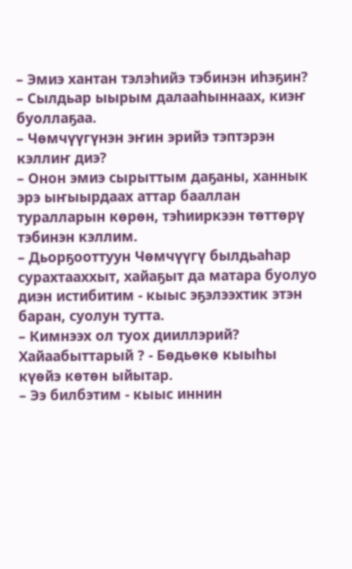– Эмиэ хантан тэлэһийэ тэбинэн иһэҕин?
– Сылдьар ыырым далааһыннаах, киэҥ буоллаҕаа.
– Чөмчүүгүнэн эҥин эрийэ тэптэрэн кэллиҥ диэ?
– Онон эмиэ сырыттым даҕаны, ханнык эрэ ыҥыырдаах аттар бааллан туралларын көрөн, тэһииркээн төттөрү тэбинэн кэллим.
– Дьорҕооттуун Чөмчүүгү былдьаһар сурахтааххыт, хайаҕыт да матара буолуо диэн истибитим - кыыс эҕэлээхтик этэн баран, суолун тутта.
– Кимнээх ол туох дииллэрий? Хайаабыттарый ? - Бөдьөкө кыыһы күөйэ көтөн ыйытар.
– Ээ билбэтим - кыыс иннин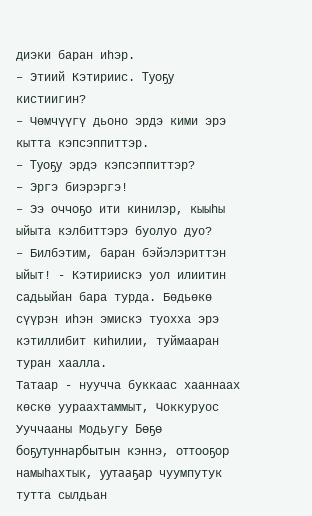диэки баран иһэр.
– Этиий Кэтириис. Туоҕу кистиигин?
– Чөмчүүгү дьоно эрдэ кими эрэ кытта кэпсэппиттэр.
– Туоҕу эрдэ кэпсэппиттэр?
– Эргэ биэрэргэ!
– Ээ оччоҕо ити кинилэр, кыыһы ыйыта кэлбиттэрэ буолуо дуо?
– Билбэтим, баран бэйэлэриттэн ыйыт! - Кэтириискэ уол илиитин садьыйан бара турда. Бөдьөкө сүүрэн иһэн эмискэ туохха эрэ кэтиллибит киһилии, туймааран туран хаалла.
Татаар - нуучча буккаас хааннаах көскө уураахтаммыт, Чоккуруос Ууччааны Модьугу Бөҕө боҕутуннарбытын кэннэ, оттооҕор намыһахтык, уутааҕар чуумпутук тутта сылдьан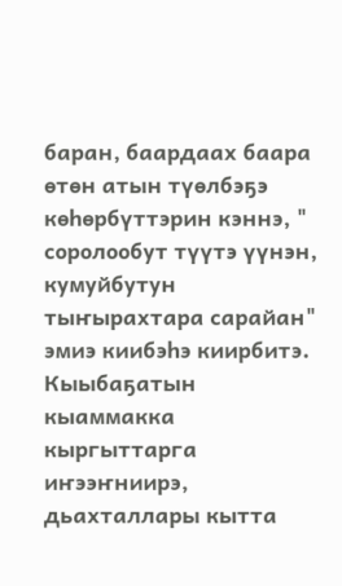баран, баардаах баара өтөн атын түөлбэҕэ көһөрбүттэрин кэннэ, " соролообут түүтэ үүнэн, кумуйбутун тыҥырахтара сарайан" эмиэ киибэһэ киирбитэ. Кыыбаҕатын кыаммакка кыргыттарга иҥээҥниирэ, дьахталлары кытта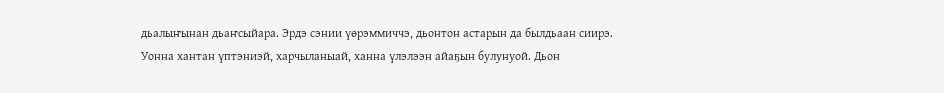дьалыҥынан дьаҥсыйара. Эрдэ сэнии үөрэммиччэ, дьонтон астарын да былдьаан сиирэ. Уонна хантан үптэниэй, харчыланыай, ханна үлэлээн айаҕын булунуой. Дьон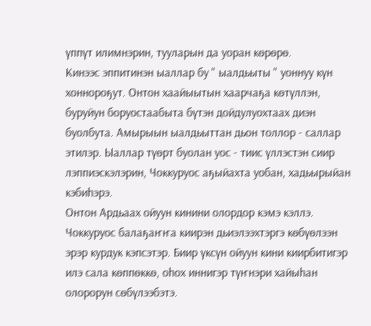үппүт илимнэрин, тууларын да уоран көрөрө.
Кинээс эппитинэн ыаллар бу " ыалдьыты " уоннуу күн хоннороҕут. Онтон хаайыытын хаарчаҕа көтүллэн, буруйун боруостаабыта бүтэн дойдулуохтаах диэн буолбута. Амырыын ыалдьыттан дьон толлор - саллар этилэр. Ыаллар түөрт буолан уос - тиис үллэстэн сиир лэппиэскэлэрин, Чоккуруос аҕыйахта уобан, хадьырыйан кэбиһэрэ.
Онтон Ардьаах ойуун кинини олордор кэмэ кэллэ. Чоккуруос балаҕаҥҥа киирэн дьиэлээхтэргэ көбүөлээн эрэр курдук кэпсэтэр. Биир үксүн ойуун кини киирбитигэр илэ сала көппөккө, оһох иннигэр түҥнэри хайыһан олорорун сөбүлээбэтэ.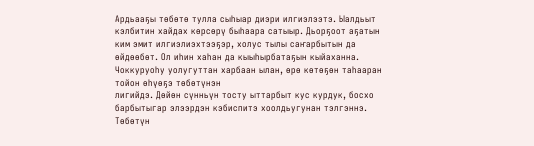Ардьааҕы төбөтө тулла сыһыар диэри илгиэлээтэ. Ыалдьыт кэлбитин хайдах көрсөрү быһаара сатыыр. Дьорҕоот аҕатын ким эмит илгиэлиэхтээҕэр, холус тылы саҥарбытын да өйдөөбөт. Ол иһин хаһан да кыыһырбатаҕын кыйаханна. Чоккуруоһу уолугуттан харбаан ылан, өрө көтөҕөн таһааран тойон өһүөҕэ төбөтүнэн
лигийдэ. Дөйөн сүнньүн тосту ыттарбыт кус курдук, босхо барбытыгар элээрдэн кэбиспитэ хоолдьугунан тэлгэннэ. Төбөтүн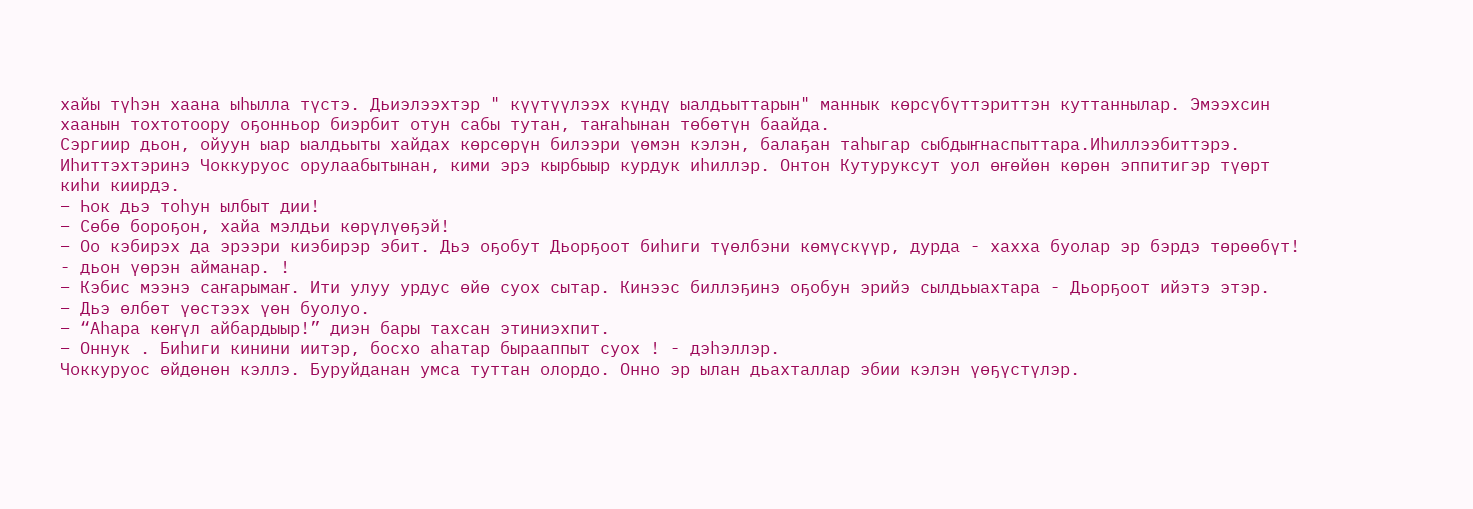хайы түһэн хаана ыһылла түстэ. Дьиэлээхтэр " күүтүүлээх күндү ыалдьыттарын" маннык көрсүбүттэриттэн куттаннылар. Эмээхсин хаанын тохтотоору оҕонньор биэрбит отун сабы тутан, таҥаһынан төбөтүн баайда.
Сэргиир дьон, ойуун ыар ыалдьыты хайдах көрсөрүн билээри үөмэн кэлэн, балаҕан таһыгар сыбдыҥнаспыттара.Иһиллээбиттэрэ. Иһиттэхтэринэ Чоккуруос орулаабытынан, кими эрэ кырбыыр курдук иһиллэр. Онтон Кутуруксут уол өҥөйөн көрөн эппитигэр түөрт киһи киирдэ.
– Һок дьэ тоһун ылбыт дии!
– Сөбө бороҕон, хайа мэлдьи көрүлүөҕэй!
– Оо кэбирэх да эрээри киэбирэр эбит. Дьэ оҕобут Дьорҕоот биһиги түөлбэни көмүскүүр, дурда - хахха буолар эр бэрдэ төрөөбүт! - дьон үөрэн айманар. !
– Кэбис мээнэ саҥарымаҥ. Ити улуу урдус өйө суох сытар. Кинээс биллэҕинэ оҕобун эрийэ сылдьыахтара - Дьорҕоот ийэтэ этэр.
– Дьэ өлбөт үөстээх үөн буолуо.
– “Аһара көҥүл айбардыыр!” диэн бары тахсан этиниэхпит.
– Оннук . Биһиги кинини иитэр, босхо аһатар бырааппыт суох ! - дэһэллэр.
Чоккуруос өйдөнөн кэллэ. Буруйданан умса туттан олордо. Онно эр ылан дьахталлар эбии кэлэн үөҕүстүлэр.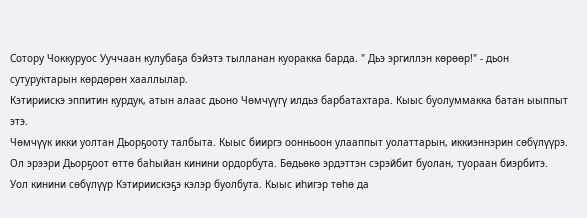Сотору Чоккуруос Ууччаан кулубаҕа бэйэтэ тылланан куоракка барда. " Дьэ эргиллэн көрөөр!" - дьон сутуруктарын көрдөрөн хааллылар.
Кэтириискэ эппитин курдук, атын алаас дьоно Чөмчүүгү илдьэ барбатахтара. Кыыс буолуммакка батан ыыппыт этэ.
Чөмчүүк икки уолтан Дьорҕооту талбыта. Кыыс бииргэ оонньоон улааппыт уолаттарын, иккиэннэрин сөбүлүүрэ. Ол эрээри Дьорҕоот өттө баһыйан кинини ордорбута. Бөдьөкө эрдэттэн сэрэйбит буолан, туораан биэрбитэ.
Уол кинини сөбүлүүр Кэтириискэҕэ кэлэр буолбута. Кыыс иһигэр төһө да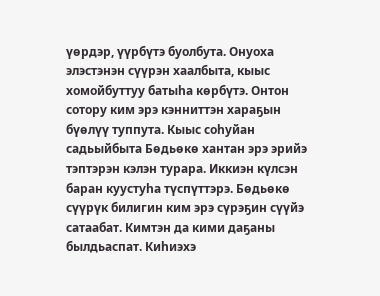үөрдэр, үүрбүтэ буолбута. Онуоха элэстэнэн сүүрэн хаалбыта, кыыс хомойбуттуу батыһа көрбүтэ. Онтон сотору ким эрэ кэнниттэн хараҕын бүөлүү туппута. Кыыс соһуйан садьыйбыта Бөдьөкө хантан эрэ эрийэ тэптэрэн кэлэн турара. Иккиэн күлсэн баран куустуһа түспүттэрэ. Бөдьөкө сүүрүк билигин ким эрэ сүрэҕин сүүйэ сатаабат. Кимтэн да кими даҕаны былдьаспат. Киһиэхэ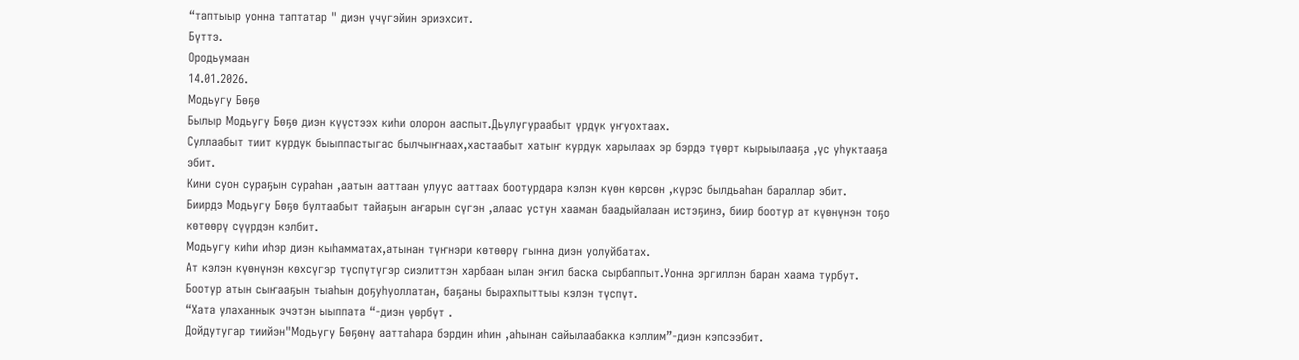“таптыыр уонна таптатар " диэн үчүгэйин эриэхсит.
Бүттэ.
Ородьумаан
14.01.2026.
Модьугу Бөҕө
Былыр Модьугу Бөҕө диэн күүстээх киһи олорон ааспыт.Дьулугураабыт үрдүк уҥуохтаах.
Суллаабыт тиит курдук быыппастыгас былчыҥнаах,хастаабыт хатыҥ курдук харылаах эр бэрдэ түөрт кырыылааҕа ,үс уһуктааҕа эбит.
Кини суон сураҕын сураһан ,аатын ааттаан улуус ааттаах боотурдара кэлэн күөн көрсөн ,күрэс былдьаһан бараллар эбит.
Биирдэ Модьугу Бөҕө бултаабыт тайаҕын аҥарын сүгэн ,алаас устун хааман баадыйалаан истэҕинэ, биир боотур ат күөнүнэн тоҕо көтөөрү сүүрдэн кэлбит.
Модьугу киһи иһэр диэн кыһамматах,атынан түҥнэри көтөөрү гынна диэн уолуйбатах.
Ат кэлэн күөнүнэн көхсүгэр түспүтүгэр сиэлиттэн харбаан ылан эҥил баска сырбаппыт.Уонна эргиллэн баран хаама турбут.
Боотур атын сыҥааҕын тыаһын доҕуһуоллатан, баҕаны бырахпыттыы кэлэн түспүт.
“Хата улаханнык эчэтэн ыыппата “-диэн үөрбүт .
Дойдутугар тиийэн"Модьугу Бөҕөнү ааттаһара бэрдин иһин ,аһынан сайылаабакка кэллим”-диэн кэпсээбит.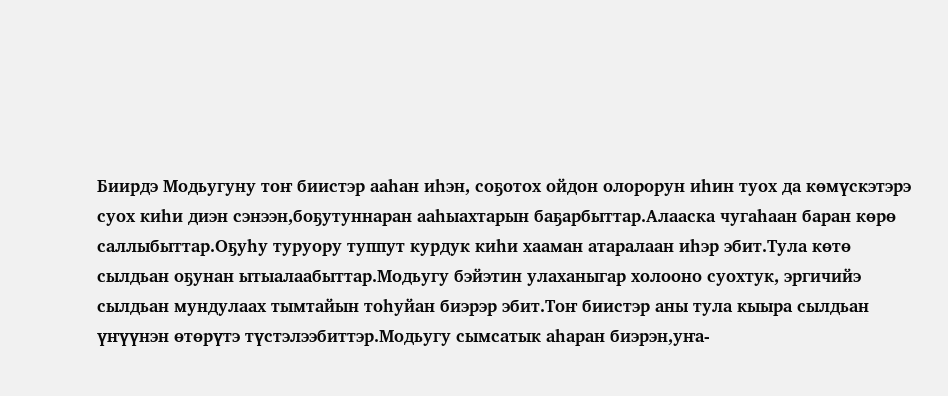Биирдэ Модьугуну тоҥ биистэр ааһан иһэн, соҕотох ойдон олорорун иһин туох да көмүскэтэрэ суох киһи диэн сэнээн,боҕутуннаран ааһыахтарын баҕарбыттар.Алааска чугаһаан баран көрө саллыбыттар.Оҕуһу туруору туппут курдук киһи хааман атаралаан иһэр эбит.Тула көтө сылдьан оҕунан ытыалаабыттар.Модьугу бэйэтин улаханыгар холооно суохтук, эргичийэ сылдьан мундулаах тымтайын тоһуйан биэрэр эбит.Тоҥ биистэр аны тула кыыра сылдьан үҥүүнэн өтөрүтэ түстэлээбиттэр.Модьугу сымсатык аһаран биэрэн,уҥа-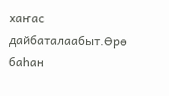хаҥас дайбаталаабыт.Өрө баһан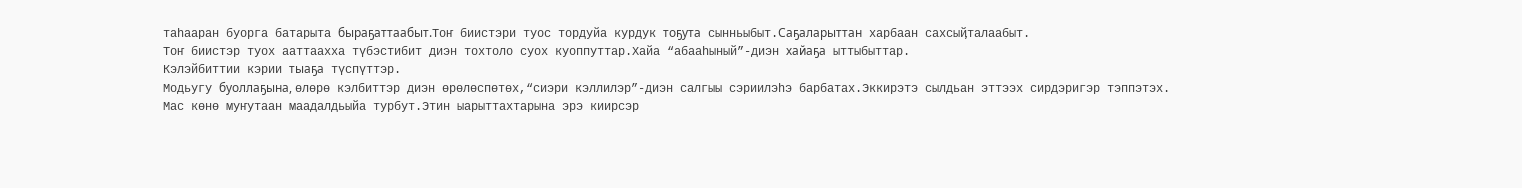таһааран буорга батарыта быраҕаттаабыт.Тоҥ биистэри туос тордуйа курдук тоҕута сынньыбыт.Саҕаларыттан харбаан сахсыҋталаабыт.
Тоҥ биистэр туох ааттаахха түбэстибит диэн тохтоло суох куоппуттар.Хайа “абааһыный”-диэн хайаҕа ыттыбыттар.
Кэлэйбиттии кэрии тыаҕа түспүттэр.
Модьугу буоллаҕына, өлөрө кэлбиттэр диэн өрөлөспөтөх,“сиэри кэллилэр”-диэн салгыы сэриилэһэ барбатах.Эккирэтэ сылдьан эттээх сирдэригэр тэппэтэх.
Мас көнө муҥутаан маадалдьыйа турбут.Этин ыарыттахтарына эрэ киирсэр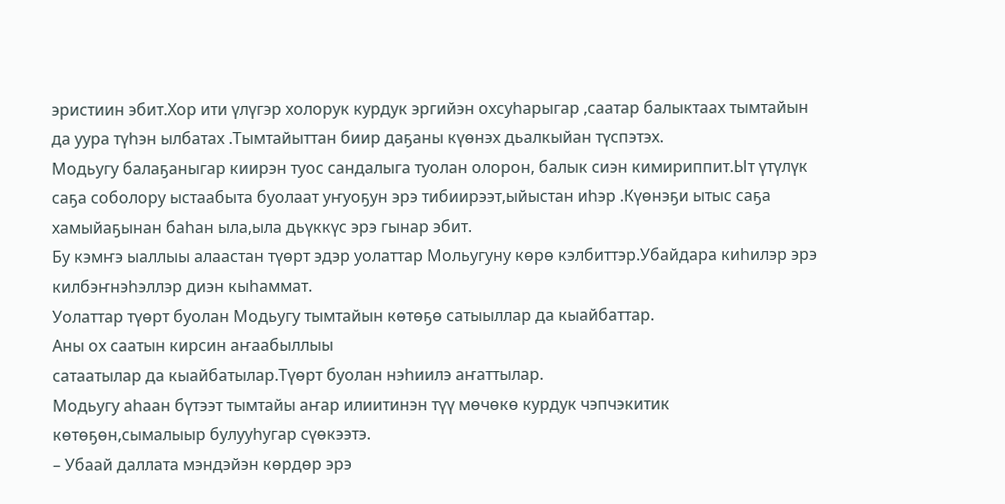эристиин эбит.Хор ити үлүгэр холорук курдук эргийэн охсуһарыгар ,саатар балыктаах тымтайын да уура түһэн ылбатах .Тымтайыттан биир даҕаны күөнэх дьалкыйан түспэтэх.
Модьугу балаҕаныгар киирэн туос сандалыга туолан олорон, балык сиэн кимириппит.Ыт үтүлүк саҕа соболору ыстаабыта буолаат уҥуоҕун эрэ тибиирээт,ыйыстан иһэр .Күөнэҕи ытыс саҕа хамыйаҕынан баһан ыла,ыла дьүккүс эрэ гынар эбит.
Бу кэмҥэ ыаллыы алаастан түөрт эдэр уолаттар Мольугуну көрө кэлбиттэр.Убайдара киһилэр эрэ килбэҥнэһэллэр диэн кыһаммат.
Уолаттар түөрт буолан Модьугу тымтайын көтөҕө сатыыллар да кыайбаттар.
Аны ох саатын кирсин аҥаабыллыы
сатаатылар да кыайбатылар.Түөрт буолан нэһиилэ аҥаттылар.
Модьугу аһаан бүтээт тымтайы аҥар илиитинэн түү мөчөкө курдук чэпчэкитик көтөҕөн,сымалыыр булууһугар сүөкээтэ.
– Убаай даллата мэндэйэн көрдөр эрэ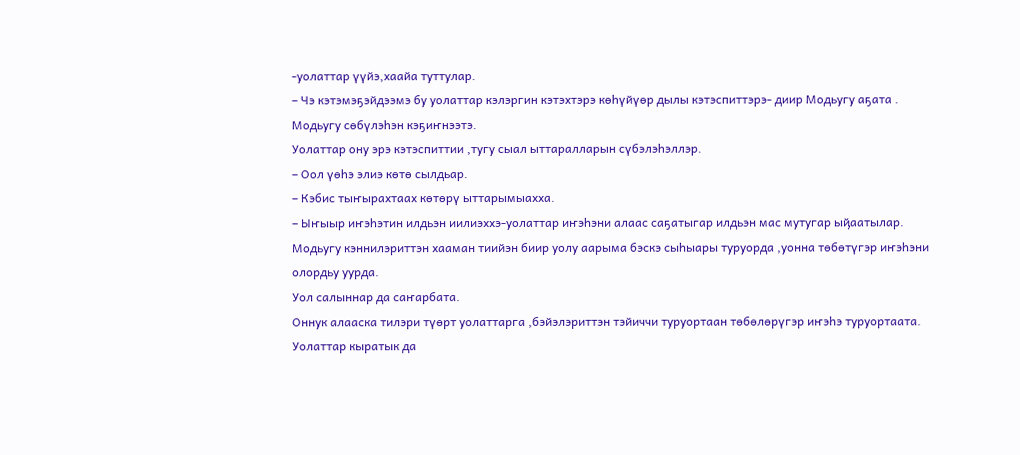-уолаттар үүйэ,хаайа туттулар.
– Чэ кэтэмэҕэйдээмэ бу уолаттар кэлэргин кэтэхтэрэ көһүйүөр дылы кэтэспиттэрэ- диир Модьугу аҕата .
Модьугу сөбүлэһэн кэҕиҥнээтэ.
Уолаттар ону эрэ кэтэспиттии ,тугу сыал ыттаралларын сүбэлэһэллэр.
– Оол үөһэ элиэ көтө сылдьар.
– Кэбис тыҥырахтаах көтөрү ыттарымыахха.
– Ыҥыыр иҥэһэтин илдьэн иилиэххэ-уолаттар иҥэһэни алаас саҕатыгар илдьэн мас мутугар ыҋаатылар.
Модьугу кэннилэриттэн хааман тиийэн биир уолу аарыма бэскэ сыһыары туруорда ,уонна төбөтүгэр иҥэһэни олордьу уурда.
Уол салыннар да саҥарбата.
Оннук алааска тилэри түөрт уолаттарга ,бэйэлэриттэн тэйиччи туруортаан төбөлөрүгэр иҥэһэ туруортаата.
Уолаттар кыратык да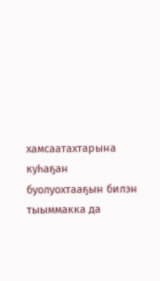хамсаатахтарына куһаҕан буолуохтааҕын билэн тыыммакка да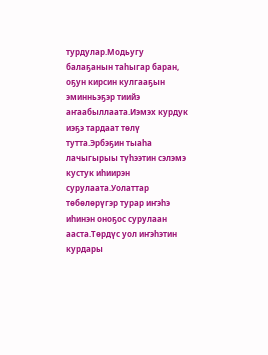турдулар.Модьугу балаҕанын таһыгар баран, оҕун кирсин кулгааҕын эминньэҕэр тиийэ аҥаабыллаата.Иэмэх курдук иэҕэ тардаат төлү тутта.Эрбэҕин тыаһа лачыгырыы түһээтин сэлэмэ кустук иһиирэн сурулаата.Уолаттар төбөлөрүгэр турар иҥэһэ иһинэн оноҕос сурулаан ааста.Төрдүс уол иҥэһэтин курдары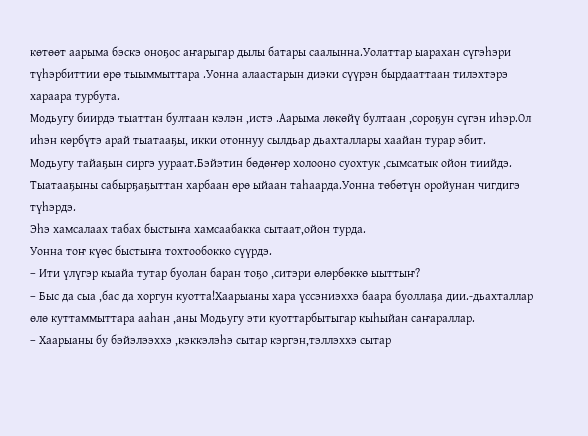көтөөт аарыма бэскэ оноҕос аҥарыгар дылы батары саалынна.Уолаттар ыарахан сүгэһэри түһэрбиттии өрө тыыммыттара .Уонна алаастарын диэки сүүрэн бырдааттаан тилэхтэрэ хараара турбута.
Модьугу биирдэ тыаттан бултаан кэлэн ,истэ .Аарыма лөкөйү бултаан ,сороҕун сүгэн иһэр.Ол иһэн көрбүтэ арай тыатааҕы, икки отоннуу сылдьар дьахталлары хаайан турар эбит.
Модьугу тайаҕын сиргэ уураат.Бэйэтин бөдөҥөр холооно суохтук ,сымсатык ойон тиийдэ.
Тыатааҕыны сабырҕаҕыттан харбаан өрө ыйаан таһаарда.Уонна төбөтүн оройунан чигдигэ түһэрдэ.
Эһэ хамсалаах табах быстыҥа хамсаабакка сытаат,ойон турда.
Уонна тоҥ күөс быстыҥа тохтообокко сүүрдэ.
– Ити үлүгэр кыайа тутар буолан баран тоҕо ,ситэри өлөрбөккө ыыттыҥ?
– Быс да сыа ,бас да хоргун куотта!Хаарыаны хара үссэниэххэ баара буоллаҕа дии.-дьахталлар өлө куттаммыттара ааһан ,аны Модьугу эти куоттарбытыгар кыһыйан саҥараллар.
– Хаарыаны бу бэйэлээххэ ,кэккэлэһэ сытар кэргэн,тэллэххэ сытар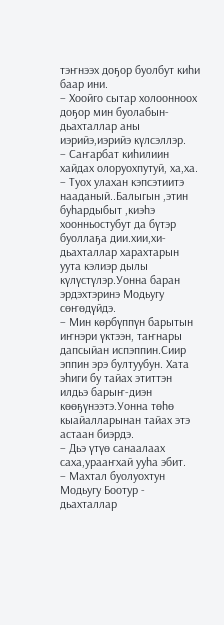тэҥнээх доҕор буолбут киһи баар ини.
– Хоойго сытар холоонноох доҕор мин буолабын-дьахталлар аны иэрийэ,иэрийэ күлсэллэр.
– Саҥарбат киһилиин хайдах олоруохпутуй, ха,ха.
– Туох улахан кэпсэтиитэ нааданый..Балыгын ,этин буһардыбыт ,киэһэ хоонньостубут да бүтэр буоллаҕа дии.хии,хи-дьахталлар харахтарын уута кэлиэр дылы күлүстүлэр.Уонна баран эрдэхтэринэ Модьугу сөҥөдүйдэ.
– Мин көрбүппүн барытын
иҥнэри үктээн, таҥнары дапсыйан испэппин.Сиир эппин эрэ бултуубун. Хата эһиги бу тайах этиттэн илдьэ барыҥ-диэн көөҕүнээтэ.Уонна төһө кыайалларынан тайах этэ астаан биэрдэ.
– Дьэ үтүө санаалаах саха,урааҥхай ууһа эбит.
– Махтал буолуохтун Модьугу Боотур - дьахталлар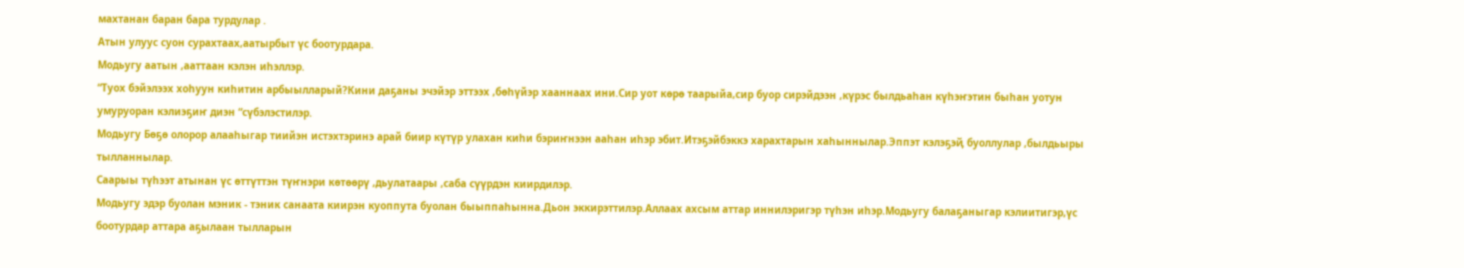махтанан баран бара турдулар .
Атын улуус суон сурахтаах,аатырбыт үс боотурдара.
Модьугу аатын ,ааттаан кэлэн иһэллэр.
“Туох бэйэлээх хоһуун киһитин арбыылларый?Кини даҕаны эчэйэр эттээх ,бөһүйэр хааннаах ини.Сир уот көрө таарыйа,сир буор сирэйдээн ,күрэс былдьаһан күһэҥэтин быһан уотун умуруоран кэлиэҕиҥ диэн “сүбэлэстилэр.
Модьугу Бөҕө олорор алааһыгар тиийэн истэхтэринэ арай биир күтүр улахан киһи бэриҥнээн ааһан иһэр эбит.Итэҕэйбэккэ харахтарын хаһыннылар.Эппэт кэлэҕэҋ буоллулар ,былдьыры тылланнылар.
Саарыы түһээт атынан үс өттүттэн түҥнэри көтөөрү ,дьулатаары ,саба сүүрдэн киирдилэр.
Модьугу эдэр буолан мэник - тэник санаата киирэн куоппута буолан быыппаһынна.Дьон эккирэттилэр.Аллаах ахсым аттар иннилэригэр түһэн иһэр.Модьугу балаҕаныгар кэлиитигэр,үс боотурдар аттара аҕылаан тылларын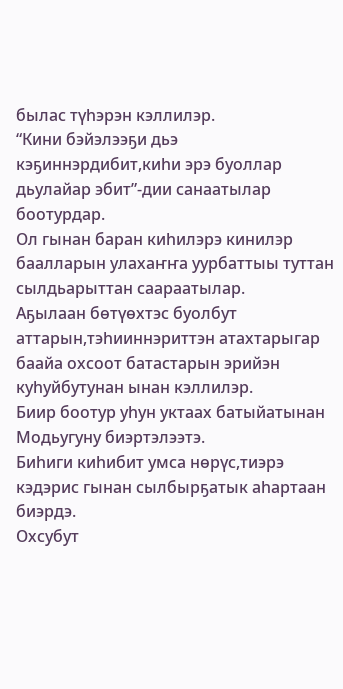былас түһэрэн кэллилэр.
“Кини бэйэлээҕи дьэ кэҕиннэрдибит,киһи эрэ буоллар дьулайар эбит”-дии санаатылар боотурдар.
Ол гынан баран киһилэрэ кинилэр баалларын улахаҥҥа уурбаттыы туттан сылдьарыттан саараатылар.
Аҕылаан бөтүөхтэс буолбут аттарын,тэһииннэриттэн атахтарыгар баайа охсоот батастарын эрийэн куһуйбутунан ынан кэллилэр.
Биир боотур уһун уктаах батыйатынан Модьугуну биэртэлээтэ.
Биһиги киһибит умса нөрүс,тиэрэ кэдэрис гынан сылбырҕатык аһартаан биэрдэ.
Охсубут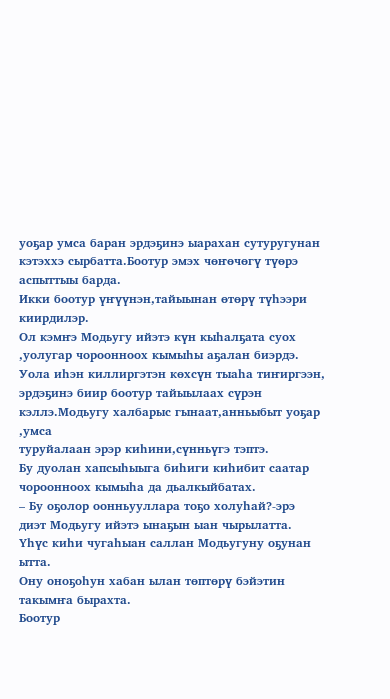уоҕар умса баран эрдэҕинэ ыарахан сутуругунан кэтэххэ сырбатта.Боотур эмэх чөҥөчөгү түөрэ аспыттыы барда.
Икки боотур үҥүүнэн,тайыынан өтөрү түһээри киирдилэр.
Ол кэмҥэ Модьугу ийэтэ күн кыһалҕата суох ,уолугар чороонноох кымыһы аҕалан биэрдэ.
Уола иһэн киллиргэтэн көхсүн тыаһа тиҥиргээн, эрдэҕинэ биир боотур тайыылаах сүрэн кэллэ.Модьугу халбарыс гынаат,анньыбыт уоҕар ,умса
туруйалаан эрэр киһини,сүнньүгэ тэптэ.
Бу дуолан хапсыһыыга биһиги киһибит саатар
чороонноох кымыһа да дьалкыйбатах.
– Бу оҕолор оонньууллара тоҕо холуһай?-эрэ диэт Модьугу ийэтэ ынаҕын ыан чырылатта.
Үһүс киһи чугаһыан саллан Модьугуну оҕунан ытта.
Ону оноҕоһун хабан ылан төптөрү бэйэтин такымҥа бырахта.
Боотур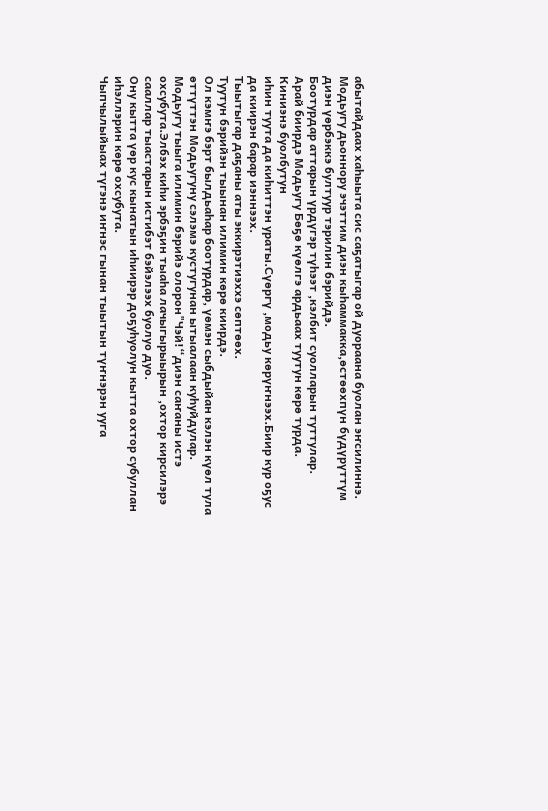абытайдаах хаһыыта сис саҕатыгар ой дуораана буолан эҥсилиннэ.
Модьугу дьоннору эчэттим диэн кыһаммакка,өстөөхпүн бүдүрүттүм диэн үөрбэккэ бултуур тэрилин бэрийдэ.
Боотурдар аттарын үрдүгэр түһээт ,кэлбит суолларын туттулар.
Арай биирдэ Модьугу Бөҕө күөлгэ ардьаах туутун көрө турда.
Киниэнэ буолбутун
иһин туута да киһиттэн ураты.Сүөргү ,модьу көрүҥнээх.Биир кур оҕус да киирэн барар иэннээх.
Тыытыгар даҕаны аты эккирэтиэххэ сөптөөх.
Туутун бэрийэн тыынан илимин көрө киирдэ.
Ол кэмҥэ бэрт былдьаһар боотурдар, үөмэн сыбдыйан кэлэн күөл тула өттүттэн Модьугуну сэлэмэ кустугунан ытыалаан куһуйдулар.
Модьугу тыыга илимин бэрийэ олорон"Чэй!“диэн саҥаны истэ охсубута.Элбэх киһи эрбэҕин тыаһа лачыгырыырын ,охтор кирсилэрэ сааллар тыастарын истибэт бэйэлээх буолуо дуо.
Ону кытта үөр кус кынатын иһиирэр доҕуһуолун кытта охтор субуллан иһэллэрин көрө охсубута.
Чыпчылыйыах түгэнэ иҥнэс гынан тыытын түҥнэрэн ууга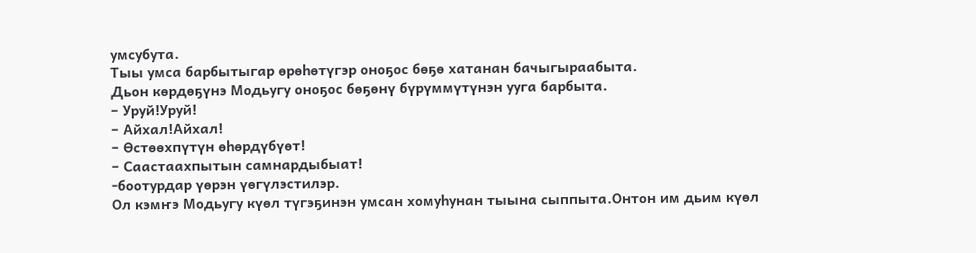умсубута.
Тыы умса барбытыгар өрөһөтүгэр оноҕос бөҕө хатанан бачыгыраабыта.
Дьон көрдөҕүнэ Модьугу оноҕос бөҕөнү бүрүммүтүнэн ууга барбыта.
– Уруй!Уруй!
– Айхал!Айхал!
– Өстөөхпүтүн өһөрдүбүөт!
– Саастаахпытын самнардыбыат!
-боотурдар үөрэн үөгүлэстилэр.
Ол кэмҥэ Модьугу күөл түгэҕинэн умсан хомуһунан тыына сыппыта.Онтон им дьим күөл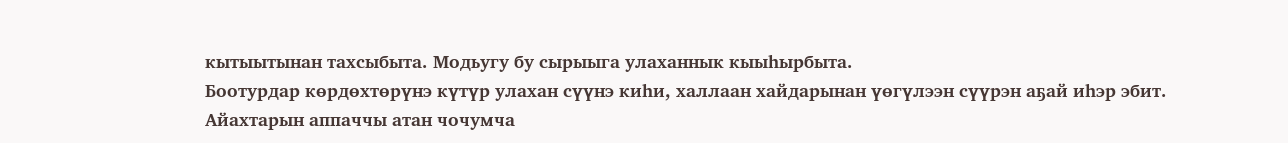кытыытынан тахсыбыта. Модьугу бу сырыыга улаханнык кыыһырбыта.
Боотурдар көрдөхтөрүнэ күтүр улахан сүүнэ киһи, халлаан хайдарынан үөгүлээн сүүрэн аҕай иһэр эбит.
Айахтарын аппаччы атан чочумча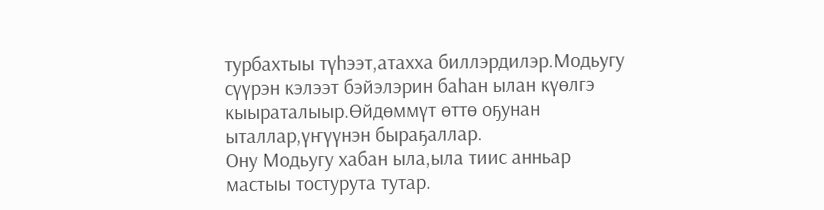турбахтыы түһээт,атахха биллэрдилэр.Модьугу сүүрэн кэлээт бэйэлэрин баһан ылан күөлгэ кыыраталыыр.Өйдөммүт өттө оҕунан ыталлар,үҥүүнэн быраҕаллар.
Ону Модьугу хабан ыла,ыла тиис анньар мастыы тостурута тутар.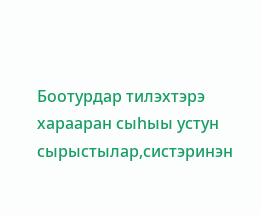Боотурдар тилэхтэрэ харааран сыһыы устун сырыстылар,систэринэн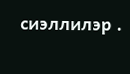сиэллилэр .